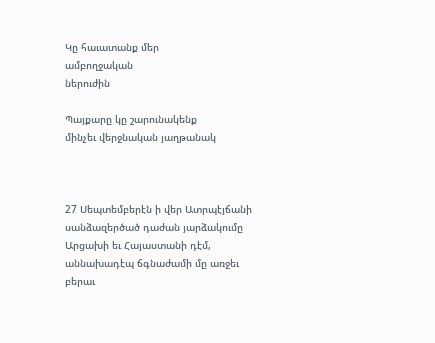Կը հաւատանք մեր
ամբողջական
ներուժին

Պայքարը կը շարունակենք
մինչեւ վերջնական յաղթանակ



27 Սեպտեմբերէն ի վեր Ատրպէյճանի սանձազերծած դաժան յարձակումը Արցախի եւ Հայաստանի դէմ, աննախադէպ ճգնաժամի մը առջեւ բերաւ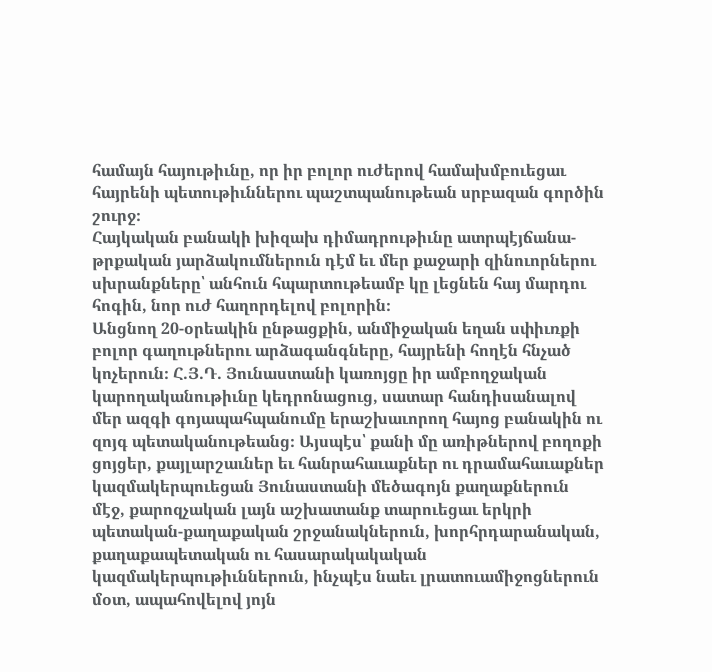համայն հայութիւնը, որ իր բոլոր ուժերով համախմբուեցաւ հայրենի պետութիւններու պաշտպանութեան սրբազան գործին շուրջ։
Հայկական բանակի խիզախ դիմադրութիւնը ատրպէյճանա-թրքական յարձակումներուն դէմ եւ մեր քաջարի զինուորներու սխրանքները՝ անհուն հպարտութեամբ կը լեցնեն հայ մարդու հոգին, նոր ուժ հաղորդելով բոլորին։
Անցնող 20-օրեակին ընթացքին, անմիջական եղան սփիւռքի բոլոր գաղութներու արձագանգները, հայրենի հողէն հնչած կոչերուն։ Հ.Յ.Դ. Յունաստանի կառոյցը իր ամբողջական կարողականութիւնը կեդրոնացուց, սատար հանդիսանալով մեր ազգի գոյապահպանումը երաշխաւորող հայոց բանակին ու զոյգ պետականութեանց։ Այսպէս՝ քանի մը առիթներով բողոքի ցոյցեր, քայլարշաւներ եւ հանրահաւաքներ ու դրամահաւաքներ կազմակերպուեցան Յունաստանի մեծագոյն քաղաքներուն մէջ, քարոզչական լայն աշխատանք տարուեցաւ երկրի պետական-քաղաքական շրջանակներուն, խորհրդարանական, քաղաքապետական ու հասարակակական կազմակերպութիւններուն, ինչպէս նաեւ լրատուամիջոցներուն մօտ, ապահովելով յոյն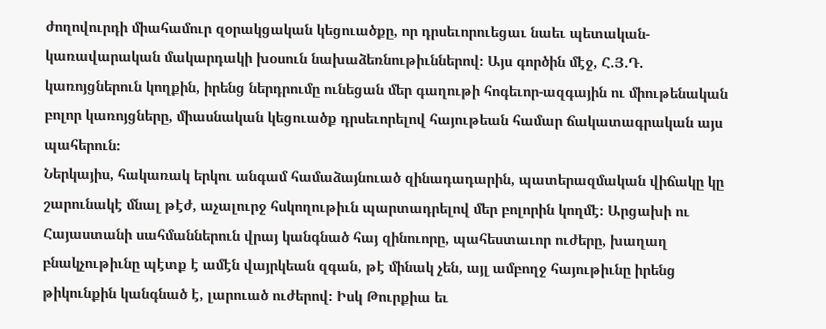ժողովուրդի միահամուր զօրակցական կեցուածքը, որ դրսեւորուեցաւ նաեւ պետական-կառավարական մակարդակի խօսուն նախաձեռնութիւններով։ Այս գործին մէջ, Հ.Յ.Դ. կառոյցներուն կողքին, իրենց ներդրումը ունեցան մեր գաղութի հոգեւոր-ազգային ու միութենական բոլոր կառոյցները, միասնական կեցուածք դրսեւորելով հայութեան համար ճակատագրական այս պահերուն։
Ներկայիս, հակառակ երկու անգամ համաձայնուած զինադադարին, պատերազմական վիճակը կը շարունակէ մնալ թէժ, աչալուրջ հսկողութիւն պարտադրելով մեր բոլորին կողմէ։ Արցախի ու Հայաստանի սահմաններուն վրայ կանգնած հայ զինուորը, պահեստաւոր ուժերը, խաղաղ բնակչութիւնը պէտք է ամէն վայրկեան զգան, թէ մինակ չեն, այլ ամբողջ հայութիւնը իրենց թիկունքին կանգնած է, լարուած ուժերով։ Իսկ Թուրքիա եւ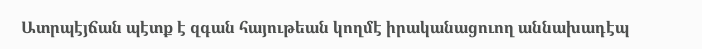Ատրպէյճան պէտք է զգան հայութեան կողմէ իրականացուող աննախադէպ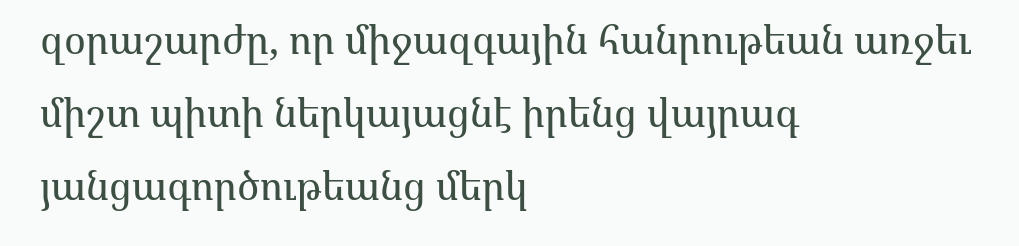զօրաշարժը, որ միջազգային հանրութեան առջեւ միշտ պիտի ներկայացնէ իրենց վայրագ յանցագործութեանց մերկ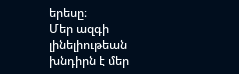երեսը։
Մեր ազգի լինելիութեան խնդիրն է մեր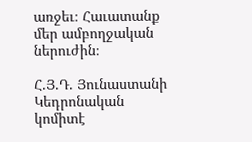առջեւ։ Հաւատանք մեր ամբողջական ներուժին։

Հ.Յ.Դ. Յունաստանի Կեդրոնական կոմիտէ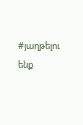#յաղթելու ենք